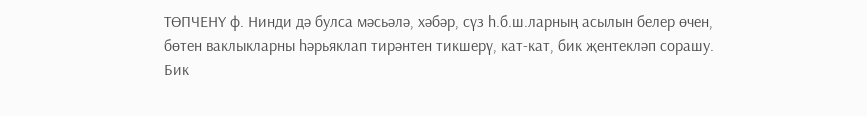ТӨПЧЕНҮ ф. Нинди дә булса мәсьәлә, хәбәр, сүз һ.б.ш.ларның асылын белер өчен, бөтен ваклыкларны һәрьяклап тирәнтен тикшерү, кат-кат, бик җентекләп сорашу. Бик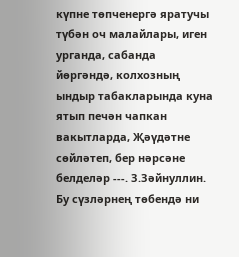күпне төпченергә яратучы түбән оч малайлары, иген урганда, сабанда йөргәндә, колхозның ындыр табакларында куна ятып печән чапкан вакытларда, Җәүдәтне сөйләтеп, бер нәрсәне белделәр ---. З.Зәйнуллин. Бу сүзләрнең төбендә ни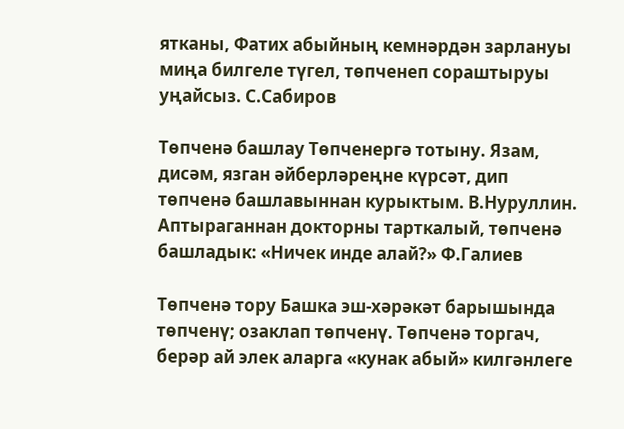ятканы, Фатих абыйның кемнәрдән зарлануы миңа билгеле түгел, төпченеп сораштыруы уңайсыз. С.Сабиров

Төпченә башлау Төпченергә тотыну. Язам, дисәм, язган әйберләреңне күрсәт, дип төпченә башлавыннан курыктым. В.Нуруллин. Аптыраганнан докторны тарткалый, төпченә башладык: «Ничек инде алай?» Ф.Галиев

Төпченә тору Башка эш-хәрәкәт барышында төпченү; озаклап төпченү. Төпченә торгач, берәр ай элек аларга «кунак абый» килгәнлеге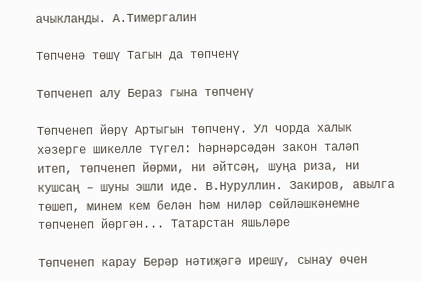ачыкланды. А.Тимергалин

Төпченә төшү Тагын да төпченү

Төпченеп алу Бераз гына төпченү

Төпченеп йөрү Артыгын төпченү. Ул чорда халык хәзерге шикелле түгел: һәрнәрсәдән закон таләп итеп, төпченеп йөрми, ни әйтсәң, шуңа риза, ни кушсаң – шуны эшли иде. В.Нуруллин. Закиров, авылга төшеп, минем кем белән һәм ниләр сөйләшкәнемне төпченеп йөргән... Татарстан яшьләре

Төпченеп карау Берәр нәтиҗәгә ирешү, сынау өчен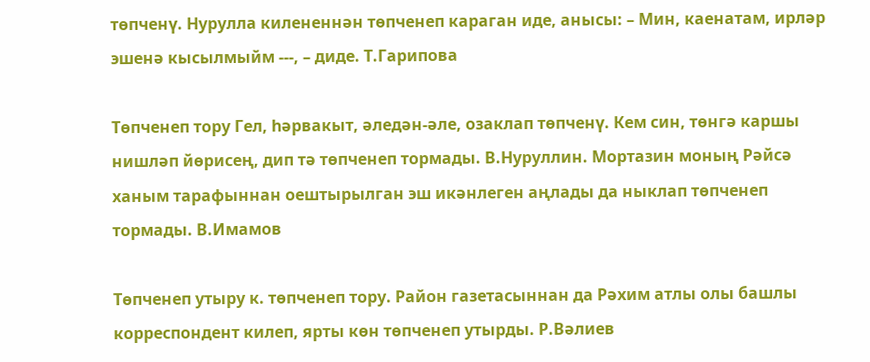төпченү. Нурулла килененнән төпченеп караган иде, анысы: – Мин, каенатам, ирләр эшенә кысылмыйм ---, – диде. Т.Гарипова

Төпченеп тору Гел, һәрвакыт, әледән-әле, озаклап төпченү. Кем син, төнгә каршы нишләп йөрисең, дип тә төпченеп тормады. В.Нуруллин. Мортазин моның Рәйсә ханым тарафыннан оештырылган эш икәнлеген аңлады да ныклап төпченеп тормады. В.Имамов

Төпченеп утыру к. төпченеп тору. Район газетасыннан да Рәхим атлы олы башлы корреспондент килеп, ярты көн төпченеп утырды. Р.Вәлиев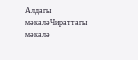Алдагы мәкаләЧираттагы мәкалә